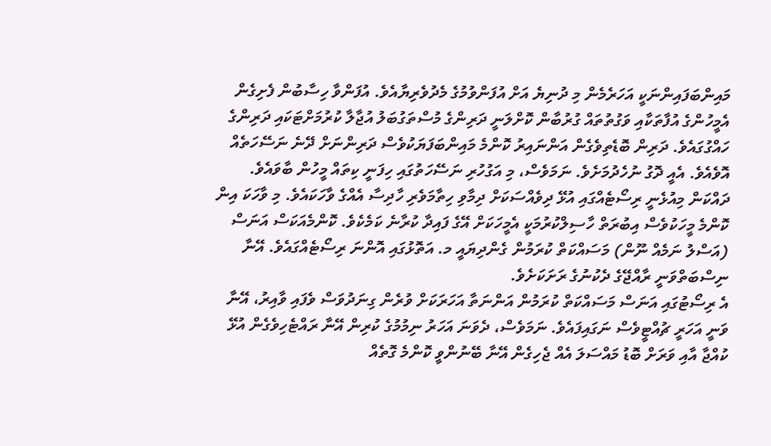މައިންބަފައިންނަކީ އަހަރެމެން މި ދުނިޔެ އަށް އުފަންވުމުގެ މެދުވެރިޔާއެވެ. އުފަންވާ ހިސާބުން ފެށިގެން އެމީހުންގެ އުފާތަކާއި ވަގުތުތައް ގުރުބާން ކޮށްލަނީ ދަރިންގެ މުސްތަގުބަލު އުޖާލާ ކުރުމަށްޓަކައި ދަރިންގެ ހައްގުގައެވެ. ދަރިން ބޮޑެތިވެގެން އަންނައިރު ކޮންމެ މައިންބަފަޔަކުވެސް ދަރިންނަށް ދޭނެ ނަސޭހަތެއް އޮވެއެވެ. އެއީ ދޮގު ނުހެދުމަށެވެ. ނަމަވެސް، މި އަގުހުރި ނަސޭހަތުގައި ހިފަނީ ކިތައް މީހުން ބާވައެވެ.
ދައްކަން މިއުޅެނީ ރިސޯޓެއްގައި އުޅޭ ދިވެއްސަކަށް ދިމާވި ހިތާމަވެރި ހާދިސާ އެއްގެ ވާހަކައެވެ. މި ވާހަކަ އިން ކޮންމެ މީހަކުވެސް އިބުރަތް ހާސިލްކުރުމަކީ އެމީހަކަށް އޭގެ ފައިދާ ކުރާނެ ކަމެކެވެ. ކޮންމެއަކަސް އަނަސް (އަސްލު ނަމެއް ނޫން) މަސައްކަތް ކުރަމުން ގެންދިޔައީ މ. އަތޮޅުގައި އޮންނަ ރިސޯޓެއްގައެވެ. އޭނާ ނިސްބަތްވަނީ ރާއްޖޭގެ ދެކުނުގެ ރަށަކަށެވެ.
އެ ރިސޯޓުގައި އަނަސް މަސައްކަތް ކުރަމުން އަންނަތާ އަހަރަކަށް ވުރެން ގިނަދުވަސް ވެފައި ވާއިރު، އޭނާ ވަނީ އަހަރީ ޗުއްޓީވެސް ނަގައިފައެވެ. ނަމަވެސް، ދެވަނަ އަހަރު ނިމުމުގެ ކުރިން އޭނާ ރައްޓެހިވެގެން އުޅޭ ކުއްޖާ އާއި ވަރަށް ބޮޑު މައްސަލަ އެއް ޖެހިގެން އޭނާ ބޭނުންވީ ކޮންމެ ގޮތެއް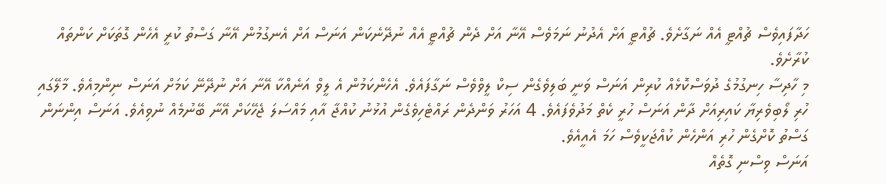ހަދާފައިވެސް ޗުއްޓީ އެއް ނަގާށެވެ. ޗުއްޓީ އަށް އެދުނު ނަމަވެސް އޭނާ އަށް ދެން ޗުއްޓީ އެއް ނުދޭނެކަން އަނަސް އަށް އެނގުމުން އޭނާ ގަސްތު ކުރީ އެހެން ގޮތަކަށް ކަންތައް ކުރާށެވެ.
މި ހާދިސާ ހިނގުމުގެ ދުވަސްކޮޅެއް ކުރިން އަނަސް ވަނީ ބަލިވެގެން ސިކް ލީވްވެސް ނަގާފައެވެ. އެހެންކަމުން އެ ލީވް އަނެއްކާ އޭނާ އަށް ނުދޭނޭ ކަމަށް އަނަސް ނިންމިއެވެ. މާލޭގައި ހުރި ލޯބިވެރިޔާ ކައިރިއަށް ދާން އަނަސް ހުރީ ކެތް މަދުވެފައެވެ. 4 އަހަރު ވަންދެން ރައްޓެހިވެގެން އުޅުނު ކުއްޖާ އާއި މައްސަލަ ޖެހޭކަށް އޭނާ ބޭނުމެއް ނުވިއެވެ. އަނަސް އިންނަން ގަސްތު ކޮށްގެން ހުރި އަންހެން ކުއްޖަކީވެސް ހަމަ އެއީއެވެ.
އަނަސް ވިސްނި ގޮތެއް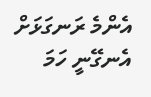އެންމެ ރަނގަޅަށް އެނގޭނީ ހަމަ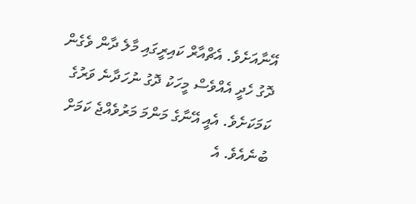އޭނާއަށެވެ. އެޗްއާރް ކައިރީގައި މާލެ ދާން ވެގެން ދޮގު ހެދީ އެއްވެސް މީހަކު ދޮގު ނުހަދާނެ ވަރުގެ ކަމަކަށެވެ. އެއީ އޭނާގެ މަންމަ މަރުވެއްޖެ ކަމަށް ބުނެއެވެ. އެ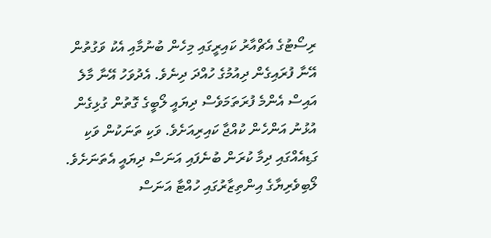ރިސޯޓުގެ އެޗްއާރު ކައިރީގައި މިހެން ބުނުމާއި އެކު ވަގުތުން އޭނާ ފުރައިގެން ދިއުމުގެ ހުއްދަ ދިނެވެ. އެދުވަހު އޭނާ މާލެ އައިސް އެންމެ ފުރަތަމަވެސް ދިޔައީ ލޯބީގެ ގޮތުން ގުޅިގެން އުޅުނު އަންހެން ކުއްޖާ ކައިރިއަށެވެ. ވަކި ތަނަކުން ވަކި ގަޑިއެއްގައި ދިމާ ކުރަން ބުނެފައި އަނަސް ދިޔައީ އެތަނަށެވެ.
ލޯބިވެރިޔާގެ އިންތިޒާރުގައި ހުއްޓާ އަނަސް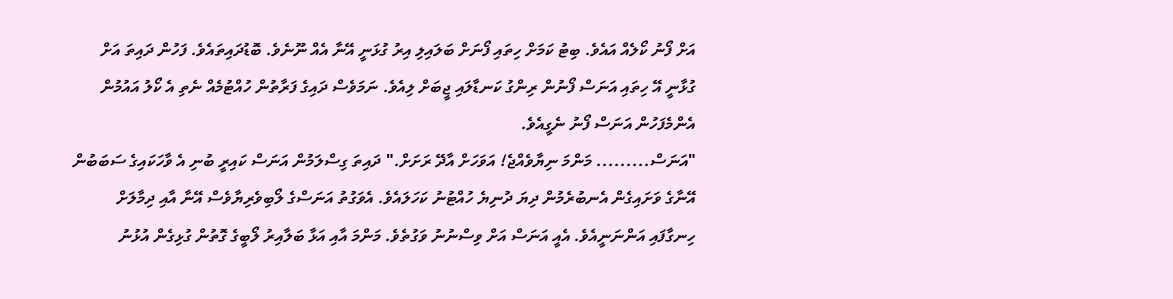އަށް ފޯނު ކޯލެއް އައެވެ. ބިޓު ކަމަށް ހިތައި ފޯނަށް ބަލައިލި އިރު ގުޅަނީ އޭނާ އެއް ނޫނެވެ. ބޮޑުދައިތައެވެ. ފަހުން ދައިތަ އަށް ގުޅާނީ އޭ ހިތައި އަނަސް ފޯނުން ރިންގު ކަނޑާލައި ޖީބަށް ލިއެވެ. ނަމަވެސް ދައިގެ ފަރާތުން ހުއްޓުމެއް ނެތި އެ ކޯލު އައުމުން އެންމެފަހުން އަނަސް ފޯނު ނެގީއެވެ.
"އަނަސް......... މަންމަ ނިޔާވެއްޖެ! އަވަހަށް އާދޭ ރަށަށް." ދައިތަ ގިސްލަމުން އަނަސް ކައިރީ ބުނި އެ ވާހަކައިގެ ސަބަބުން އޭނާގެ ވަށައިގެން އެނބުރެމުން ދިޔަ ދުނިޔެ ހުއްޓުނު ކަހަލައެވެ. އެވަގުތު އަނަސްގެ ލޯބިވެރިޔާވެސް އޭނާ އާއި ދިމާލަށް ހިނގާފައި އަންނަނީއެވެ. އެއީ އަނަސް އަށް ވިސްނުނު ވަގުތެވެ. މަންމަ އާއި އަޅާ ބަލާއިރު ލޯބީގެ ގޮތުން ގުޅިގެން އުޅުނު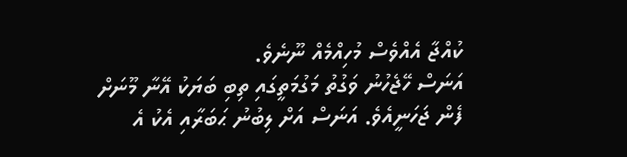ކުއްޖާ އެއްވެސް މުހިއްމެއް ނޫނެވެ.
އަނަސް ހޭޖެހުނު ވަގުތު މަގުމަތީގައި ތިބި ބަޔަކު އޭނާ މޫނަށް ފެން ޖަހަނީއެވެ. އަނަސް އަށް ލިބުނު ޙަބަރާއި އެކު އެ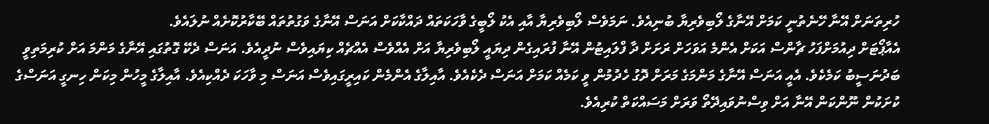ހުރިތަނަށް އޭނާ ހޭނެތުނީ ކަމަށް އޭނާގެ ލޯބިވެރިޔާ ބުނިއެވެ. ނަމަވެސް ލޯބިވެރިޔާ އާއި އެކު ލޯބީގެ ވާހަކަތައް ދައްކާކަށް އަނަސް އޭނާގެ ވަގުތުތައް ބޭކާރުކޮށެއް ނުލައެވެ.
އެއާޕޯޓަށް ދިއުމަށްފަހު ޗާންސް އަކަށް އެންމެ އަވަހަށް ރަށަށް ދާ ފްލައިޓުން އޭނާ ފުރައިގެން ދިޔައީ ލޯބިވެރިޔާ އަށް އެއްވެސް އެއްޗެއް ކިޔައިވެސް ނުދީއެވެ. އަނަސް ދެކޭ ގޮތުގައި އޭނާގެ މަންމަ އަށް ކުރިމަތިވީ ބަދުނަސީބު ކަމެކެވެ. އެއީ އަނަސް އޭނާގެ މަންމަގެ މަރަށް ދޮގު ހެދުމުން ވީ ކަމެއް ކަމަށް އަނަސް ދެކެއެވެ. އާއިލާގެ އެންމެން ކައިރީގައިވެސް އަނަސް މި ވާހަކަ ދެއްކިއެވެ. އާއިލާގެ މީހުން މިކަން ހިނގީ އަނަސްގެ ކުށަކުން ނޫންކަން އޭނާ އަށް ވިސްނުވައިދޭތޯ ވަރަށް މަސައްކަތް ކުރިއެވެ.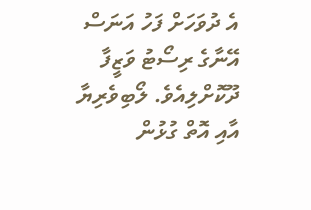އެ ދުވަހަށް ފަހު އަނަސް އޭނާގެ ރިސޯޓު ވަޒީފާ ދޫކޮށްލިއެވެ. ލޯބިވެރިޔާ އާއި އޮތް ގުޅުން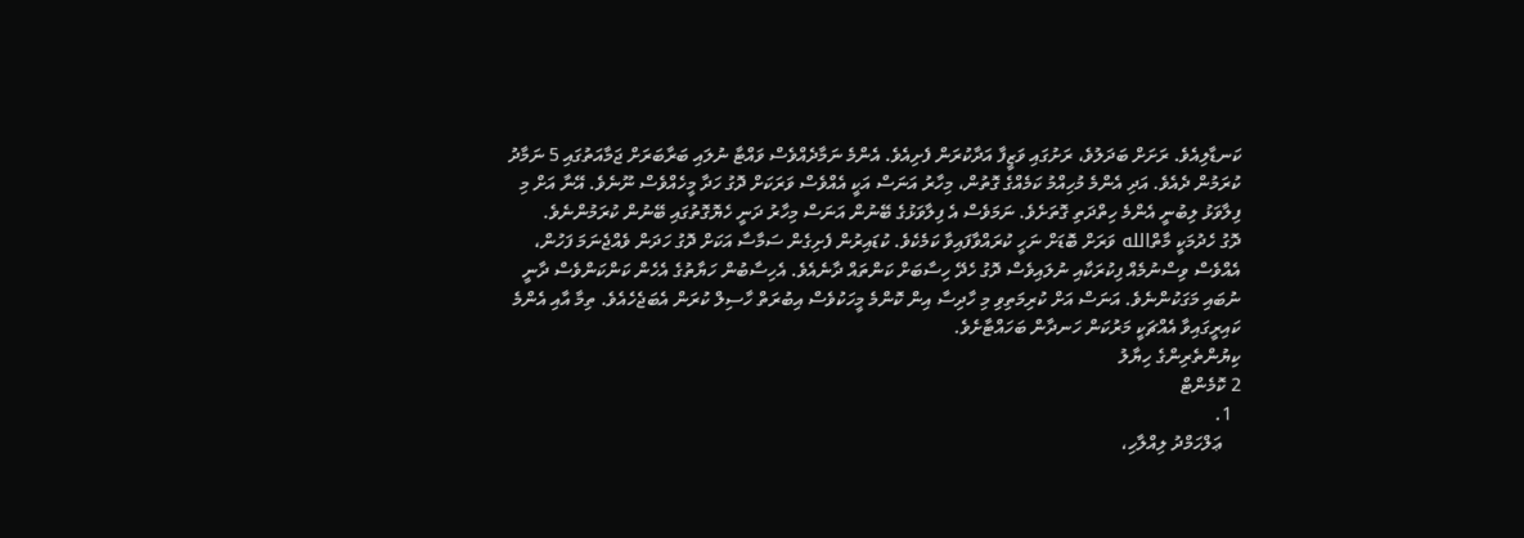ކަނޑާލިއެވެ. ރަށަށް ބަދަލުވެ، ރަށުގައި ވަޒީފާ އަދާކުރަން ފެށިއެވެ. އެންމެ ނަމާދެއްވެސް ވައްޓާ ނުލައި ބަރާބަރަށް ޖަމާއަތުގައި 5 ނަމާދު ކުރަމުން ދެއެވެ. އަދި އެންމެ މުހިއްމު ކަމެއްގެ ގޮތުން، މިހާރު އަނަސް އަކީ އެއްވެސް ވަރަކަށް ދޮގު ހަދާ މީހެއްވެސް ނޫނެވެ. އޭނާ އަށް މި ފިލާވަޅު ލިބުނީ އެންމެ ހިތްދަތި ގޮތަށެވެ. ނަމަވެސް އެ ފިލާވަޅުގެ ބޭނުން އަނަސް މިހާރު ދަނީ ހެޔޮގޮތުގައި ބޭނުން ކުރަމުންނެވެ.
ދޮގު ހެދުމަކީ މާތްالله ވަރަށް ބޮޑަށް ނަހީ ކުރައްވާފައިވާ ކަމެކެވެ. ކުޑައިރުން ފެށިގެން ސަމާސާ އަކަށް ދޮގު ހަދަން ވެއްޖެނަމަ ފަހުން، އެއްވެސް ވިސްނުމެއް ފިކުރަކާއި ނުލައިވެސް ދޮގު ހެދޭ ހިސާބަށް ކަންތައް ދާނެއެވެ. އެހިސާބުން ހަޔާތުގެ އެހެން ކަންކަންވެސް ދާނީ ނުބައި މަގަކުންނެވެ. އަނަސް އަށް ކުރިމަތިވި މި ހާދިސާ އިން ކޮންމެ މީހަކުވެސް އިބުރަތް ހާސިލް ކުރަން އެބަޖެހެއެވެ. ތިމާ އާއި އެންމެ ކައިރީގައިވާ އެއްޗަކީ މަރުކަން ހަނދާން ބަހައްޓާށެވެ.
ކިޔުންތެރިންގެ ހިޔާލު
2 ކޮމެންޓް
  1.
    ޢަލްހަމްދު ލިއްލާހި،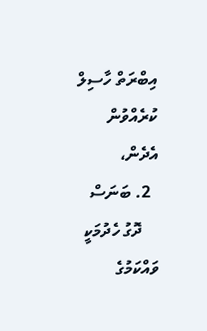އިބްރަތް ހާސިލް ކުރެއްވުން އެދެން،
  2. ބަނަސް
    ދޮގު ހެދުމަކީ ވައްކަމުގެ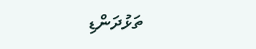ތަޅުދަންޑި